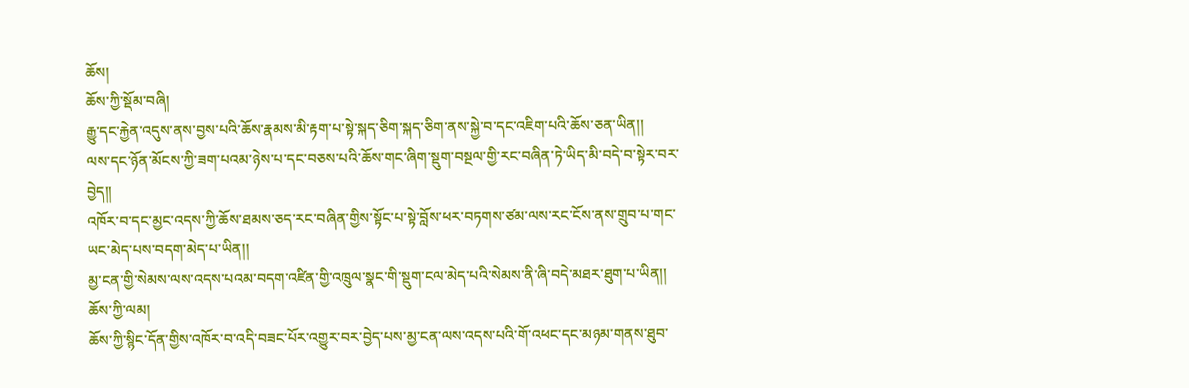ཆོས།
ཆོས་ཀྱི་སྡོམ་བཞི།
རྒྱུ་དང་རྐྱེན་འདུས་ནས་བྱས་པའི་ཆོས་རྣམས་མི་རྟག་པ་སྟེ་སྐད་ཅིག་སྐད་ཅིག་ནས་སྐྱེ་བ་དང་འཇིག་པའི་ཆོས་ཅན་ཡིན།།
ལས་དང་ཉོན་མོངས་ཀྱི་ཟག་པའམ་ཉེས་པ་དང་བཅས་པའི་ཆོས་གང་ཞིག་སྡུག་བསྔལ་གྱི་རང་བཞིན་ཏེ་ཡིད་མི་བདེ་བ་སྟེར་བར་བྱེད།།
འཁོར་བ་དང་མྱང་འདས་ཀྱི་ཆོས་ཐམས་ཅད་རང་བཞིན་གྱིས་སྟོང་པ་སྟེ་བློས་ཕར་བཏགས་ཙམ་ལས་རང་ངོས་ནས་གྲུབ་པ་གང་ཡང་མེད་པས་བདག་མེད་པ་ཡིན།།
མྱ་ངན་གྱི་སེམས་ལས་འདས་པའམ་བདག་འཛིན་གྱི་འཁྲུལ་སྣང་གི་སྡུག་ངལ་མེད་པའི་སེམས་ནི་ཞི་བདེ་མཐར་ཐུག་པ་ཡིན།།
ཆོས་ཀྱི་ལམ།
ཆོས་ཀྱི་སྙིང་དོན་གྱིས་འཁོར་བ་འདི་བཟང་པོར་འགྱུར་བར་བྱེད་པས་མྱ་ངན་ལས་འདས་པའི་གོ་འཕང་དང་མཉམ་གནས་ཐུབ་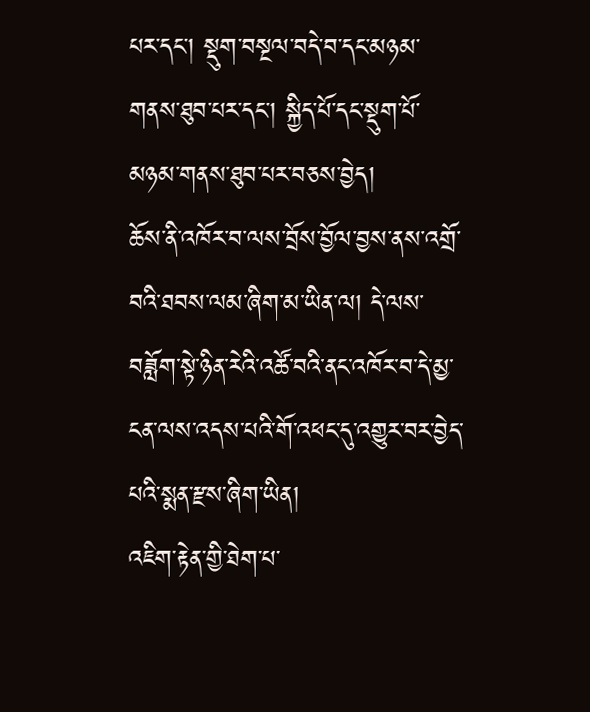པར་དང་། སྡུག་བསྔལ་བདེ་བ་དང་མཉམ་གནས་ཐུབ་པར་དང་། སྐྱིད་པོ་དང་སྡུག་པོ་མཉམ་གནས་ཐུབ་པར་བཅས་བྱེད།
ཆོས་ནི་འཁོར་བ་ལས་བྲོས་བྱོལ་བྱས་ནས་འགྲོ་བའི་ཐབས་ལམ་ཞིག་མ་ཡིན་ལ། དེ་ལས་བཟློག་སྟེ་ཉིན་རེའི་འཚོ་བའི་ནང་འཁོར་བ་དེ་མྱ་ངན་ལས་འདས་པའི་གོ་འཕང་དུ་འགྱུར་བར་བྱེད་པའི་སྨན་རྫས་ཞིག་ཡིན།
འཇིག་རྟེན་གྱི་ཐེག་པ་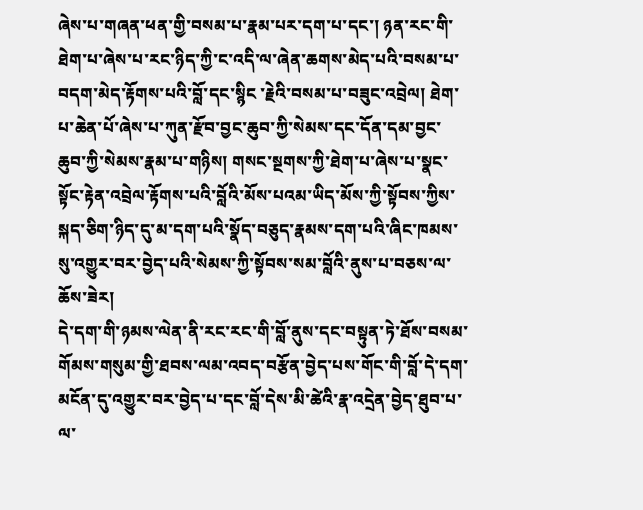ཞེས་པ་གཞན་ཕན་གྱི་བསམ་པ་རྣམ་པར་དག་པ་དང་། ཉན་རང་གི་ཐེག་པ་ཞེས་པ་རང་ཉིད་ཀྱི་ང་འདི་ལ་ཞེན་ཆགས་མེད་པའི་བསམ་པ་བདག་མེད་རྟོགས་པའི་བློ་དང་སྙིང ་རྗེའི་བསམ་པ་བཟུང་འབྲེལ། ཐེག་པ་ཆེན་པོ་ཞེས་པ་ཀུན་རྫོབ་བྱང་ཆུབ་ཀྱི་སེམས་དང་དོན་དམ་བྱང་ཆུབ་ཀྱི་སེམས་རྣམ་པ་གཉིས། གསང་སྔགས་ཀྱི་ཐེག་པ་ཞེས་པ་སྣང་སྟོང་རྟེན་འབྲེལ་རྟོགས་པའི་བློའི་མོས་པའམ་ཡིད་མོས་ཀྱི་སྟོབས་ཀྱིས་སྐད་ཅིག་ཉིད་དུ་མ་དག་པའི་སྣོད་བཅུད་རྣམས་དག་པའི་ཞིང་ཁམས་སུ་འགྱུར་བར་བྱེད་པའི་སེམས་ཀྱི་སྟོབས་སམ་བློའི་ནུས་པ་བཅས་ལ་ཆོས་ཟེར།
དེ་དག་གི་ཉམས་ལེན་ནི་རང་རང་གི་བློ་ནུས་དང་བསྟུན་ཏེ་ཐོས་བསམ་གོམས་གསུམ་གྱི་ཐབས་ལམ་འབད་བརྩོན་བྱེད་པས་གོང་གི་བློ་དེ་དག་མངོན་དུ་འགྱུར་བར་བྱེད་པ་དང་བློ་དེས་མི་ཚེའི་རྣ་འདྲེན་བྱེད་ཐུབ་པ་ལ་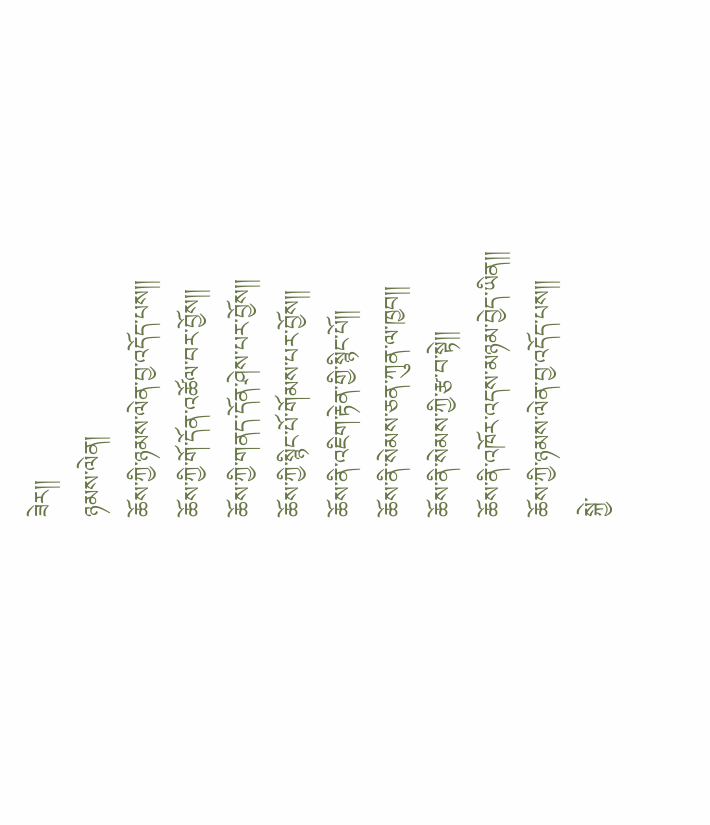ཟེར།།
ཉམས་ལེན།
ཆོས་ཀྱི་ཉམས་ལེན་བྱ་འདོད་པས།།
ཆོས་ཀྱི་གོ་དོན་འཚོལ་བར་བྱོས།།
ཆོས་ཀྱི་གནད་དོན་ཤེས་པར་བྱོས།།
ཆོས་ཀྱི་སྙིང་པོ་གོམས་པར་བྱོས།།
ཆོས་ནི་འཇིག་རྟེན་གྱི་སྙིང་པོ།།
ཆོས་ནི་སེམས་ཅན་ཀུན་ལ་ཁྱབ།།
ཆོས་ནི་སེམས་ཀྱི་རྩ་བ་སྟེ།།
ཆོས་ནི་འཁོར་འདས་མཉམ་བྱེད་ཡིན།།
ཆོས་ཀྱི་ཉམས་ལེན་བྱ་འདོད་པས།།
སྐྱེ་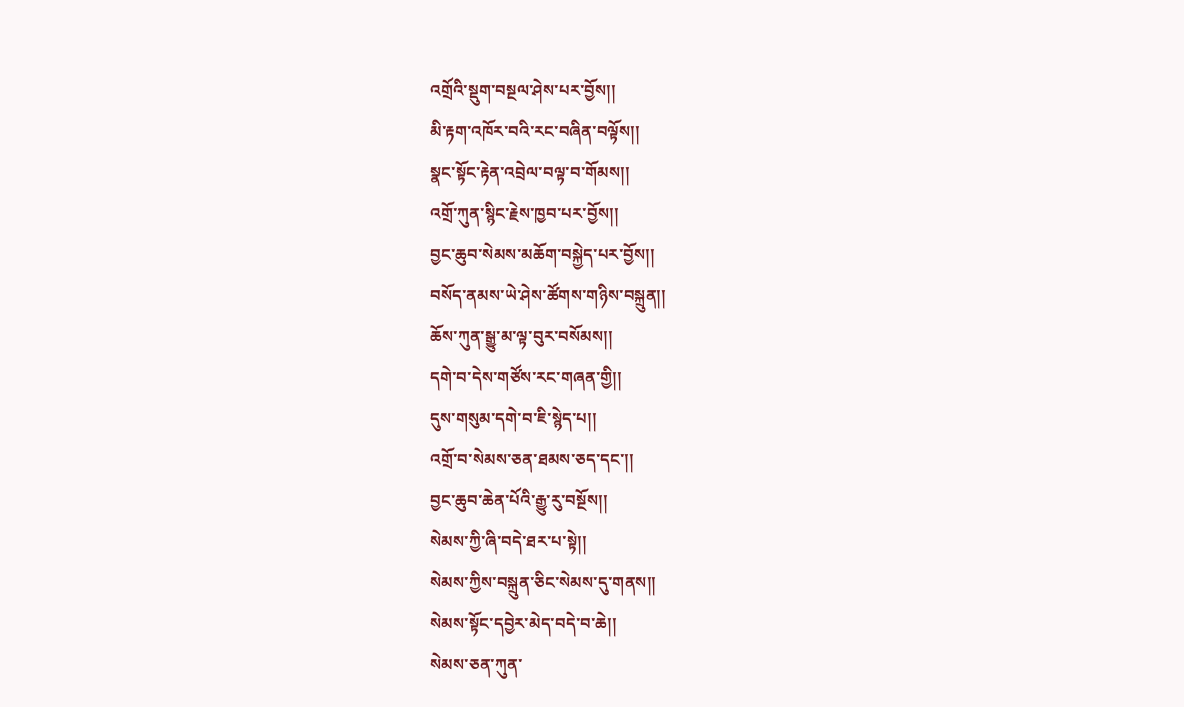འགྲོའི་སྡུག་བསྔལ་ཤེས་པར་བྱོས།།
མི་རྟག་འཁོར་བའི་རང་བཞིན་བལྟོས།།
སྣང་སྟོང་རྟེན་འབྲེལ་བལྟ་བ་གོམས།།
འགྲོ་ཀུན་སྙིང་རྗེས་ཁྱབ་པར་བྱོས།།
བྱང་ཆུབ་སེམས་མཆོག་བསྐྱེད་པར་བྱོས།།
བསོད་ནམས་ཡེ་ཤེས་ཚོགས་གཉིས་བསྐྲུན།།
ཆོས་ཀུན་སྒྱུ་མ་ལྟ་བུར་བསོམས།།
དགེ་བ་དེས་གཙོས་རང་གཞན་གྱི།།
དུས་གསུམ་དགེ་བ་ཇི་སྙེད་པ།།
འགྲོ་བ་སེམས་ཅན་ཐམས་ཅད་དང་།།
བྱང་ཆུབ་ཆེན་པོའི་རྒྱུ་རུ་བསྔོས།།
སེམས་ཀྱི་ཞི་བདེ་ཐར་པ་སྟེ།།
སེམས་ཀྱིས་བསྐྲུན་ཅིང་སེམས་དུ་གནས།།
སེམས་སྟོང་དབྱེར་མེད་བདེ་བ་ཆེ།།
སེམས་ཅན་ཀུན་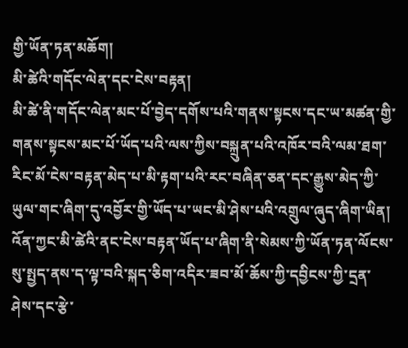གྱི་ཡོན་ཏན་མཆོག།
མི་ཚེའི་གདོང་ལེན་དང་ངེས་བརྟན།
མི་ཚེ་ནི་གདོང་ལེན་མང་པོ་བྱེད་དགོས་པའི་གནས་སྟངས་དང་ཡ་མཚན་གྱི་གནས་སྟངས་མང་པོ་ཡོད་པའི་ལས་ཀྱིས་བསྐྲུན་པའི་འཁོར་བའི་ལམ་ཐག་རིང་མོ་ངེས་བརྟན་མེད་པ་མི་རྟག་པའི་རང་བཞིན་ཅན་དང་རྒྱུས་མེད་ཀྱི་ཡུལ་གང་ཞིག་དུ་འབྱོར་གྱི་ཡོད་པ་ཡང་མི་ཤེས་པའི་འགྲུལ་ཞུད་ཞིག་ཡིན། འོན་ཀྱང་མི་ཚེའི་ནང་ངེས་བརྟན་ཡོད་པ་ཞིག་ནི་སེམས་ཀྱི་ཡོན་ཏན་ལོངས་སུ་སྤྱད་ནས་ད་ལྟ་བའི་སྐད་ཅིག་འདིར་ཟབ་མོ་ཆོས་ཀྱི་དབྱིངས་ཀྱི་དྲན་ཤེས་དང་རྩེ་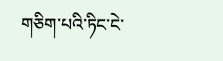གཅིག་པའི་ཏིང་ངེ་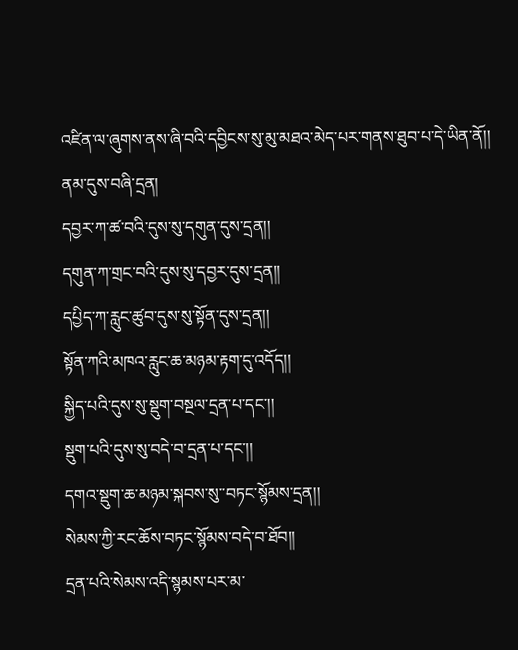འཛིན་ལ་ཞུགས་ནས་ཞི་བའི་དབྱིངས་སུ་མུ་མཐའ་མེད་པར་གནས་ཐུབ་པ་དེ་ཡིན་ནོ།།
ནམ་དུས་བཞི་དྲན།
དབྱར་ཀ་ཚ་བའི་དུས་སུ་དགུན་དུས་དྲན།།
དགུན་ཀ་གྲང་བའི་དུས་སུ་དབྱར་དུས་དྲན།།
དཔྱིད་ཀ་རླུང་ཚུབ་དུས་སུ་སྟོན་དུས་དྲན།།
སྟོན་ཀའི་མཁའ་རླུང་ཆ་མཉམ་རྟག་དུ་འདོད།།
སྐྱིད་པའི་དུས་སུ་སྡུག་བསྔལ་དྲན་པ་དང་།།
སྡུག་པའི་དུས་སུ་བདེ་བ་དྲན་པ་དང་།།
དགའ་སྡུག་ཆ་མཉམ་སྐབས་སུ་་བཏང་སྙོམས་དྲན།།
སེམས་ཀྱི་རང་ཆོས་བཏང་སྙོམས་བདེ་བ་ཐོབ།།
དྲན་པའི་སེམས་འདི་སྙམས་པར་མ་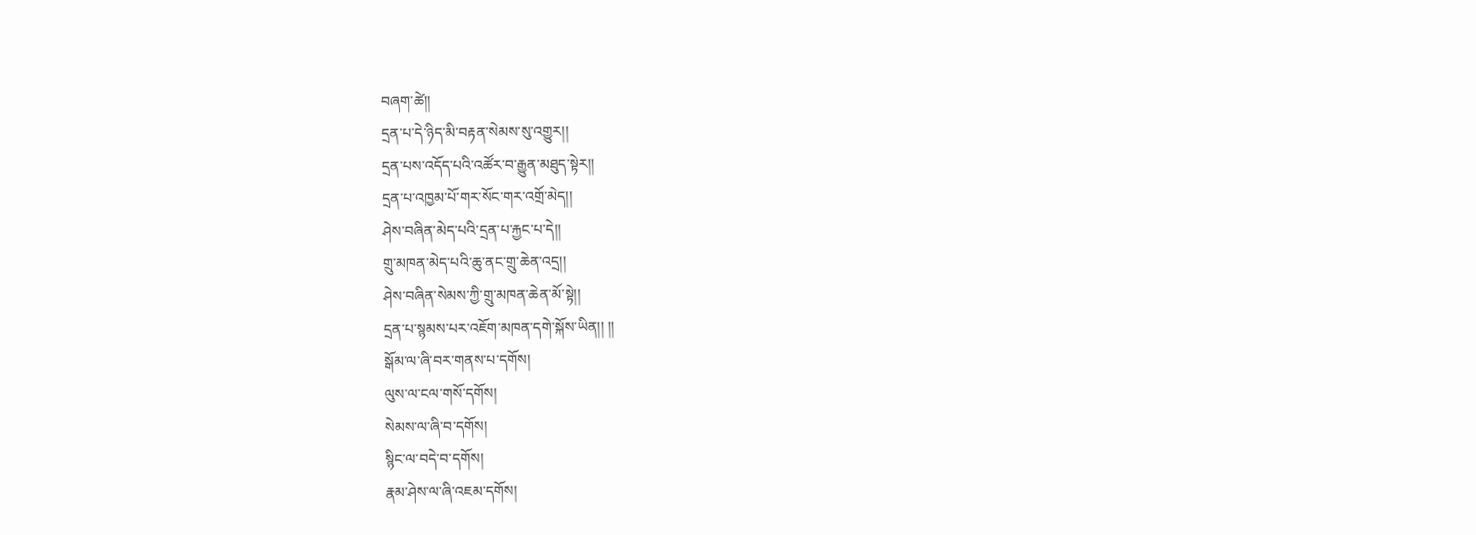བཞག་ཚེ།།
དྲན་པ་དེ་ཉིད་མི་བརྟན་སེམས་སུ་འགྱུར།།
དྲན་པས་འདོད་པའི་འཚོར་བ་རྒྱུན་མཐུད་སྟེར།།
དྲན་པ་འཁྱམ་པོ་གར་སོང་གར་འགྲོ་མེད།།
ཤེས་བཞིན་མེད་པའི་དྲན་པ་རྐྱང་པ་དེ།།
གྲུ་མཁན་མེད་པའི་ཆུ་ནང་གྲུ་ཆེན་འདྲ།།
ཤེས་བཞིན་སེམས་ཀྱི་གྲུ་མཁན་ཆེན་མོ་སྟེ།།
དྲན་པ་སྙམས་པར་འཇོག་མཁན་དགེ་སྐོས་ཡིན།། །།
སྒོམ་ལ་ཞི་བར་གནས་པ་དགོས།
ལུས་ལ་ངལ་གསོ་དགོས།
སེམས་ལ་ཞི་བ་དགོས།
སྙིང་ལ་བདེ་བ་དགོས།
རྣམ་ཤེས་ལ་ཞི་འཇམ་དགོས།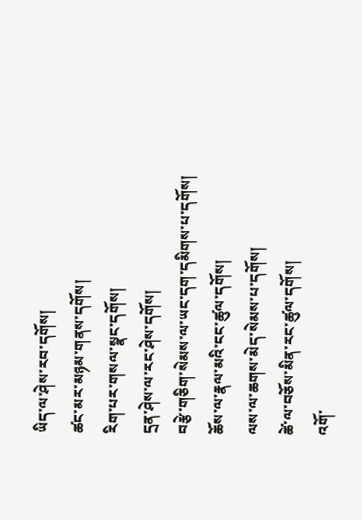ཡིད་ལ་ཤེས་རབ་དགོས།
ཚང་མར་མཉམ་གནས་དགོས།
རིག་པར་གསལ་སྣང་དགོས།
དྲན་ཤེས་ལ་རང་ཤེས་དགོས།
བརྩེ་གཅིག་སེམས་ལ་ཡང་དག་དམིགས་པ་དགོས།
ཆོས་ལ་རྣལ་མའི་ངང་ཚུལ་དགོས།
ལས་ལ་ཆགས་མེད་སེམས་པ་དགོས།
ཚེ་ལ་བཅོས་མིན་རང་ཚུལ་དགོས།
འགོ་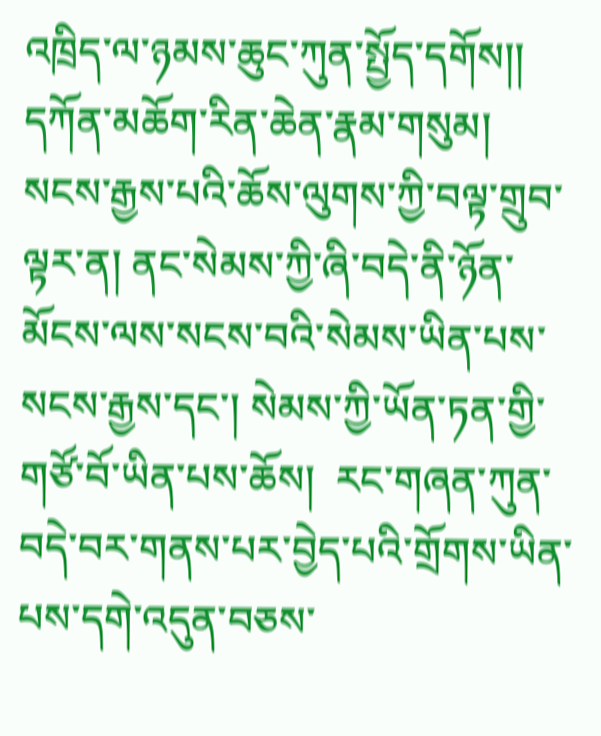འཁྲིད་ལ་ཉམས་ཆུང་ཀུན་སྤྱོད་དགོས།།
དཀོན་མཆོག་རིན་ཆེན་རྣམ་གསུམ།
སངས་རྒྱས་པའི་ཆོས་ལུགས་ཀྱི་བལྟ་གྲུབ་ལྟར་ན། ནང་སེམས་ཀྱི་ཞི་བདེ་ནི་ཉོན་མོངས་ལས་སངས་བའི་སེམས་ཡིན་པས་སངས་རྒྱས་དང་། སེམས་ཀྱི་ཡོན་ཏན་གྱི་གཙོ་བོ་ཡིན་པས་ཆོས།  རང་གཞན་ཀུན་བདེ་བར་གནས་པར་བྱེད་པའི་གྲོགས་ཡིན་པས་དགེ་འདུན་བཅས་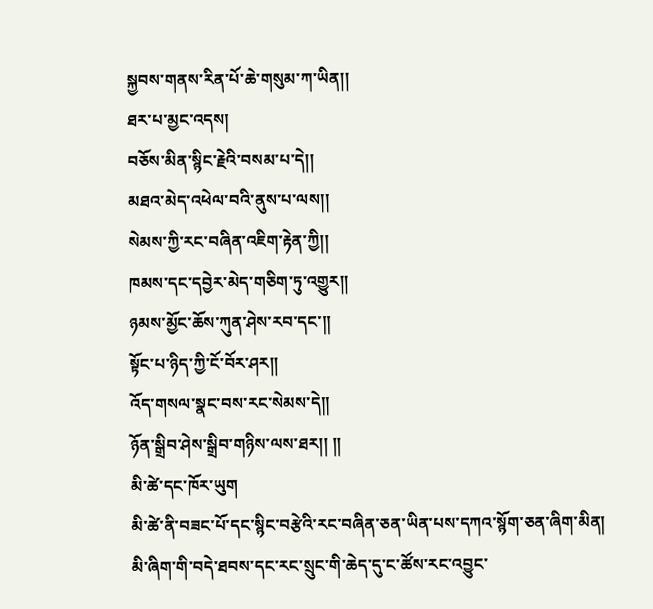སྐྱབས་གནས་རིན་པོ་ཆེ་གསུམ་ཀ་ཡིན།།
ཐར་པ་མྱང་འདས།
བཅོས་མིན་སྙིང་རྗེའི་བསམ་པ་དེ།།
མཐའ་མེད་འཕེལ་བའི་ནུས་པ་ལས།།
སེམས་ཀྱི་རང་བཞིན་འཇིག་རྟེན་ཀྱི།།
ཁམས་དང་དབྱེར་མེད་གཅིག་ཏུ་འགྱུར།།
ཉམས་མྱོང་ཆོས་ཀུན་ཤེས་རབ་དང་།།
སྟོང་པ་ཉིད་ཀྱི་ངོ་བོར་ཤར།།
འོད་གསལ་སྣང་བས་རང་སེམས་དེ།།
ཉོན་སྒྲིབ་ཤེས་སྒྲིབ་གཉིས་ལས་ཐར།། །།
མི་ཚེ་དང་ཁོར་ཡུག
མི་ཚེ་ནི་བཟང་པོ་དང་སྙིང་བརྩེའི་རང་བཞིན་ཅན་ཡིན་པས་དཀའ་སྙོག་ཅན་ཞིག་མིན།
མི་ཞིག་གི་བདེ་ཐབས་དང་རང་སྲུང་གི་ཆེད་དུ་ང་ཚོས་རང་འབྱུང་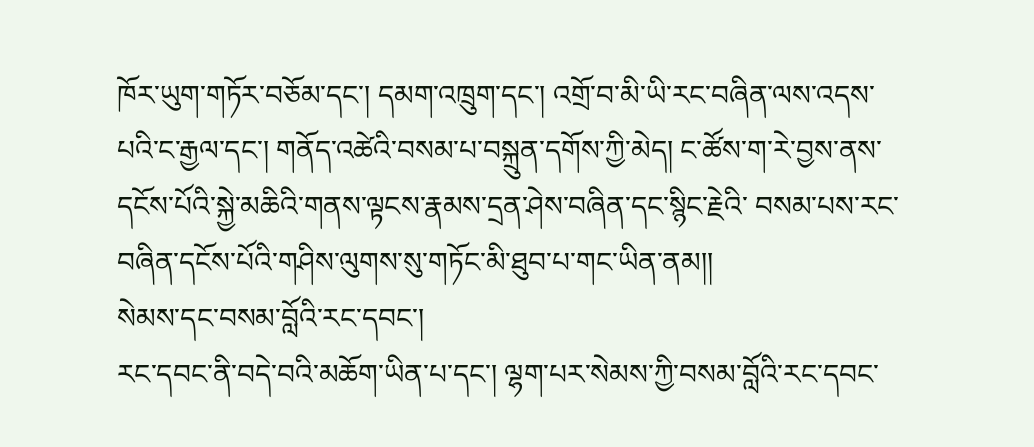ཁོར་ཡུག་གཏོར་བཅོམ་དང་། དམག་འཁྲུག་དང་། འགྲོ་བ་མི་ཡི་རང་བཞིན་ལས་འདས་པའི་ང་རྒྱལ་དང་། གནོད་འཚེའི་བསམ་པ་བསྐྲུན་དགོས་ཀྱི་མེད། ང་ཚོས་ག་རེ་བྱས་ནས་དངོས་པོའི་སྐྱེ་མཆིའི་གནས་ལྟངས་རྣམས་དྲན་ཤེས་བཞིན་དང་སྙིང་རྗེའི་ བསམ་པས་རང་བཞིན་དངོས་པོའི་གཤིས་ལུགས་སུ་གཏོང་མི་ཐུབ་པ་གང་ཡིན་ནམ།།
སེམས་དང་བསམ་བློའི་རང་དབང་།
རང་དབང་ནི་བདེ་བའི་མཆོག་ཡིན་པ་དང་། ལྷག་པར་སེམས་ཀྱི་བསམ་བློའི་རང་དབང་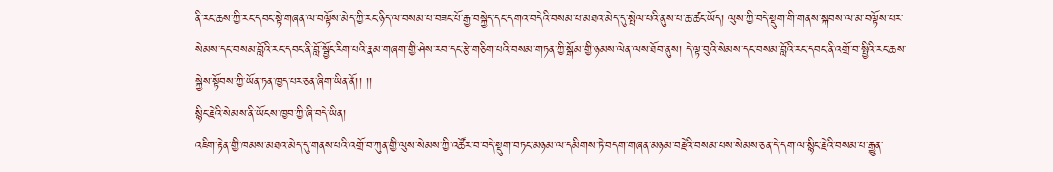ནི་རང་ཆས་ཀྱི་རང་དབང་སྟེ་གཞན་ལ་བལྟོས་མེད་ཀྱི་རང་ཉིད་ལ་བསམ་པ་བཟང་པོ་རྒྱ་བསྐྱེད་དང་དགའ་བདེའི་བསམ་པ་མཐའ་མེད་དུ་སྤེལ་པའི་ནུས་པ་ཆ་ཚང་ཡོད། ལུས་ཀྱི་བདེ་སྡུག་གི་གནས་སྐབས་ལ་མ་བལྟོས་པར་སེམས་དང་བསམ་བློའི་རང་དབང་ནི་བློ་སྦྱོང་རིག་པའི་རྣམ་གཞག་གྱི་ཤེས་རབ་དང་རྩེ་གཅིག་པའི་བསམ་གཏན་ཀྱི་སྒོམ་གྱི་ཉམས་ལེན་ལས་ཐོབ་ནུས། དེ་ལྟ་བུའི་སེམས་དང་བསམ་བློའི་རང་དབང་ནི་འགྲོ་བ་སྤྱིའི་རང་ཆས་སྐྱེས་སྟོབས་ཀྱི་ཡོན་ཏན་ཁྱད་པར་ཅན་ཞིག་ཡིན་ནོ།། །།
སྙིང་རྗེའི་སེམས་ནི་ཡོངས་ཁྱབ་ཀྱི་ཞི་བདེ་ཡིན།
འཇིག་རྟེན་གྱི་ཁམས་མཐའ་མེད་དུ་གནས་པའི་འགྲོ་བ་ཀུན་གྱི་ལུས་སེམས་ཀྱི་འཚོར་བ་བདེ་སྡུག་བཏང་མཉམ་ལ་དམིགས་ཏེ་བདག་གཞན་མཉམ་བརྗེའི་བསམ་པས་སེམས་ཅན་དེ་དག་ལ་སྙིང་རྗེའི་བསམ་པ་རྒྱུན་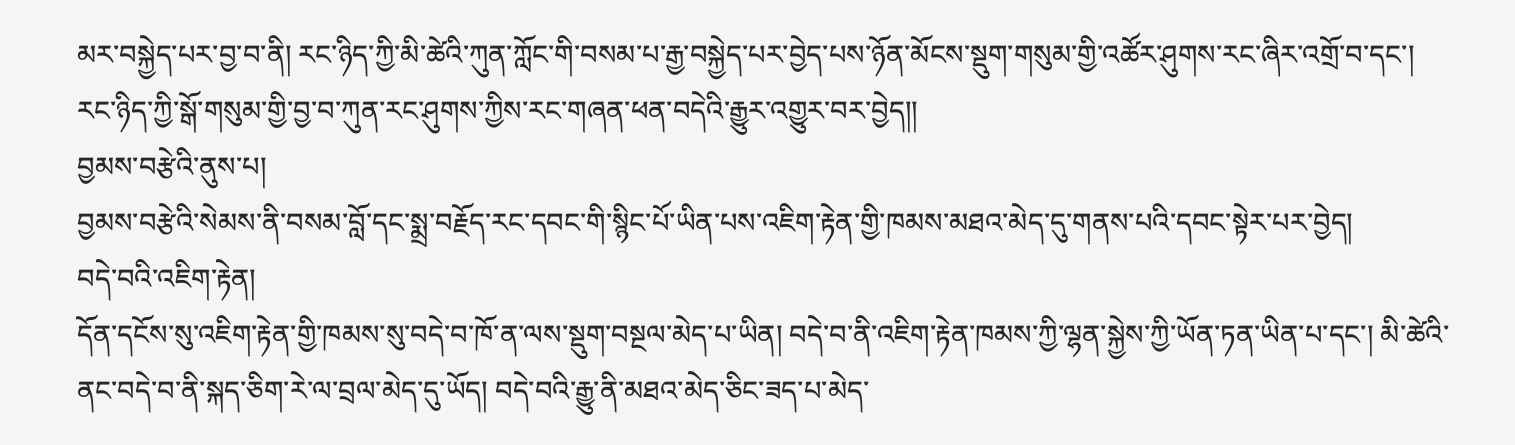མར་བསྐྱེད་པར་བྱ་བ་ནི། རང་ཉིད་ཀྱི་མི་ཚེའི་ཀུན་ཀློང་གི་བསམ་པ་རྒྱ་བསྐྱེད་པར་བྱེད་པས་ཉོན་མོངས་སྡུག་གསུམ་གྱི་འཚོར་ཤུགས་རང་ཞིར་འགྲོ་བ་དང་། རང་ཉིད་ཀྱི་སྒོ་གསུམ་གྱི་བྱ་བ་ཀུན་རང་ཤུགས་ཀྱིས་རང་གཞན་ཕན་བདེའི་རྒྱུར་འགྱུར་བར་བྱེད།།
བྱམས་བརྩེའི་ནུས་པ།
བྱམས་བརྩེའི་སེམས་ནི་བསམ་བློ་དང་སྨྲ་བརྗོད་རང་དབང་གི་སྙིང་པོ་ཡིན་པས་འཇིག་རྟེན་གྱི་ཁམས་མཐའ་མེད་དུ་གནས་པའི་དབང་སྟེར་པར་བྱེད།
བདེ་བའི་འཇིག་རྟེན།
དོན་དངོས་སུ་འཇིག་རྟེན་གྱི་ཁམས་སུ་བདེ་བ་ཁོ་ན་ལས་སྡུག་བསྔལ་མེད་པ་ཡིན། བདེ་བ་ནི་འཇིག་རྟེན་ཁམས་ཀྱི་ལྷན་སྐྱེས་ཀྱི་ཡོན་ཏན་ཡིན་པ་དང་། མི་ཚེའི་ནང་བདེ་བ་ནི་སྐད་ཅིག་རེ་ལ་བྲལ་མེད་དུ་ཡོད། བདེ་བའི་རྒྱུ་ནི་མཐའ་མེད་ཅིང་ཟད་པ་མེད་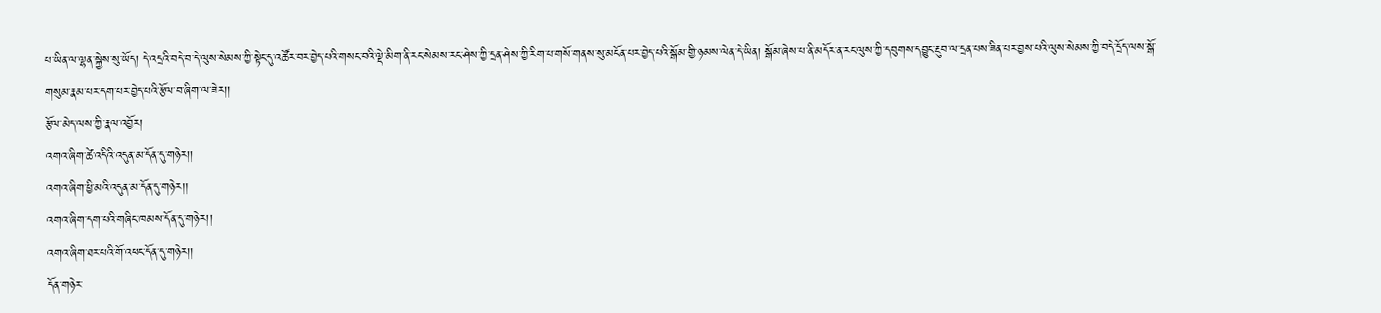པ་ཡིན་ལ་ལྷན་སྐྱེས་སུ་ཡོད། དེ་འདྲའི་བདེ་བ་དེ་ལུས་སེམས་ཀྱི་སྟེང་དུ་འཚོར་བར་བྱེད་པའི་གསང་བའི་ལྡེ་མིག་ནི་རང་སེམས་རང་ཤེས་ཀྱི་དྲན་ཤེས་ཀྱི་རིག་པ་གསོ་གནས་སུ་མངོན་པར་བྱེད་པའི་སྒོམ་གྱི་ཉམས་ལེན་དེ་ཡིན། སྒོམ་ཞེས་པ་ནི་མདོར་ན་རང་ལུས་ཀྱི་དབུགས་དབྱུང་རྔུབ་ལ་དྲན་པས་ཟིན་པར་བྱས་པའི་ལུས་སེམས་ཀྱི་བདེ་དྲོད་ལས་སྒོ་གསུམ་རྣམ་པར་དག་པར་བྱེད་པའི་རྩོལ་བ་ཞིག་ལ་ཟེར།།
རྩོལ་མེད་ལས་ཀྱི་རྣལ་འབྱོར།
འགའ་ཞིག་ཚེ་འདིའི་འདུན་མ་དོན་དུ་གཉེར།།
འགའ་ཞིག་ཕྱི་མའི་འདུན་མ་དོན་དུ་གཉེར།།
འགའ་ཞིག་དག་པའི་གཞིང་ཁམས་དོན་དུ་གཉེར།།
འགའ་ཞིག་ཐར་པའི་གོ་འཕང་དོན་དུ་གཉེར།།
དོན་གཉེར་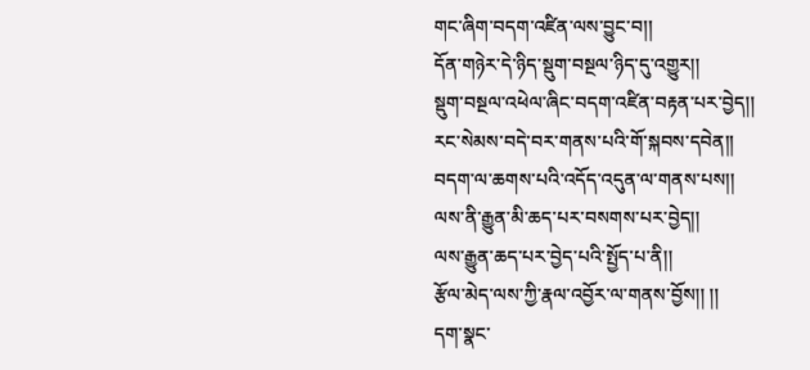གང་ཞིག་བདག་འཛིན་ལས་བྱུང་བ།།
དོན་གཉེར་དེ་ཉིད་སྡུག་བསྔལ་ཉིད་དུ་འགྱུར།།
སྡུག་བསྔལ་འཕེལ་ཞིང་བདག་འཛིན་བརྟན་པར་བྱེད།།
རང་སེམས་བདེ་བར་གནས་པའི་གོ་སྐབས་དབེན།།
བདག་ལ་ཆགས་པའི་འདོད་འདུན་ལ་གནས་པས།།
ལས་ནི་རྒྱུན་མི་ཆད་པར་བསགས་པར་བྱེད།།
ལས་རྒྱུན་ཆད་པར་བྱེད་པའི་སྤྱོད་པ་ནི།།
རྩོལ་མེད་ལས་ཀྱི་རྣལ་འབྱོར་ལ་གནས་བྱོས།། །།
དག་སྣང་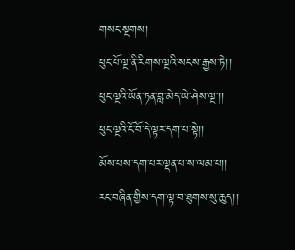གསང་སྔགས།
ཕུང་པོ་ལྔ་ནི་རིགས་ལྔའི་སངས་རྒྱས་ཏེ།།
ཕུང་ལྔའི་ཡོན་ཏན་བླ་མེད་ཡེ་ཤེས་ལྔ་།།
ཕུང་ལྔའི་ངོ་བོ་དེ་ལྟར་དག་པ་སྟེ།།
མོས་པས་དག་པར་ལྡན་པ་ས་ལམ་པ།།
རང་བཞིན་གྱིས་དག་ལྟ་བ་ཐུགས་སུ་ཆུད།།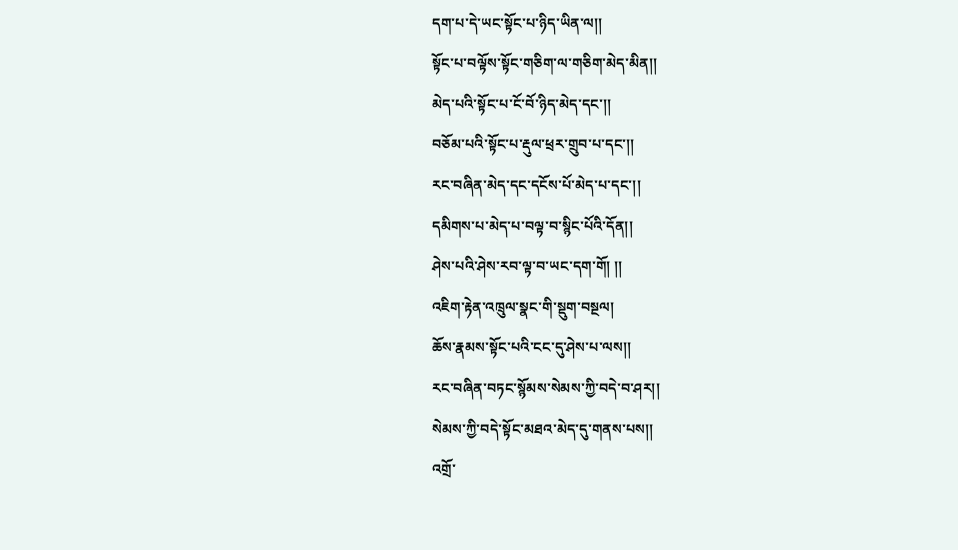དག་པ་དེ་ཡང་སྟོང་པ་ཉིད་ཡིན་ལ།།
སྟོང་པ་བལྟོས་སྟོང་གཅིག་ལ་གཅིག་མེད་མིན།།
མེད་པའི་སྟོང་པ་ངོ་བོ་ཉིད་མེད་དང་།།
བཅོམ་པའི་སྟོང་པ་རྡུལ་ཕྲར་གྲུབ་པ་དང་།།
རང་བཞིན་མེད་དང་དངོས་པོ་མེད་པ་དང་།།
དམིགས་པ་མེད་པ་བལྟ་བ་སྙིང་པོའི་དོན།།
ཤེས་པའི་ཤེས་རབ་ལྟ་བ་ཡང་དག་གོ། །།
འཇིག་རྟེན་འཁྲུལ་སྣང་གི་སྡུག་བསྔལ།
ཆོས་རྣམས་སྟོང་པའི་ངང་དུ་ཤེས་པ་ལས།།
རང་བཞིན་བཏང་སྙོམས་སེམས་ཀྱི་བདེ་བ་ཤར།།
སེམས་ཀྱི་བདེ་སྟོང་མཐའ་མེད་དུ་གནས་པས།།
འགྲོ་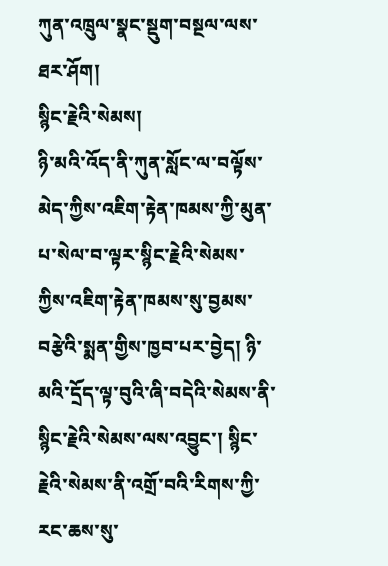ཀུན་འཁྲུལ་སྣང་སྡུག་བསྔལ་ལས་ཐར་ཤོག།
སྙིང་རྗེའི་སེམས།
ཉི་མའི་འོད་ནི་ཀུན་སློང་ལ་བལྟོས་མེད་ཀྱིས་འཇིག་རྟེན་ཁམས་ཀྱི་མུན་པ་སེལ་བ་ལྟར་སྙིང་རྗེའི་སེམས་ཀྱིས་འཇིག་རྟེན་ཁམས་སུ་བྱམས་བརྩེའི་སྨན་གྱིས་ཁྱབ་པར་བྱེད། ཉི་མའི་དྲོད་ལྟ་བུའི་ཞི་བདེའི་སེམས་ནི་སྙིང་རྗེའི་སེམས་ལས་འབྱུང་། སྙིང་རྗེའི་སེམས་ནི་འགྲོ་བའི་རིགས་ཀྱི་རང་ཆས་སུ་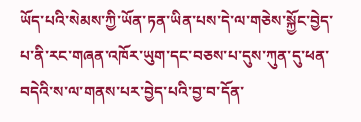ཡོད་པའི་སེམས་ཀྱི་ཡོན་ཏན་ཡིན་པས་དེ་ལ་གཅེས་སྐྱོང་བྱེད་པ་ནི་རང་གཞན་འཁོར་ཡུག་དང་བཅས་པ་དུས་ཀུན་དུ་ཕན་བདེའི་ས་ལ་གནས་པར་བྱེད་པའི་བྱ་བ་དོན་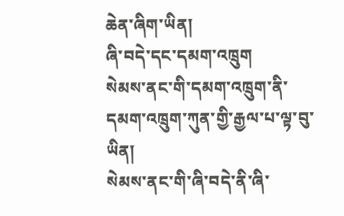ཆེན་ཞིག་ཡིན།
ཞི་བདེ་དང་དམག་འཁྲུག
སེམས་ནང་གི་དམག་འཁྲུག་ནི་དམག་འཁྲུག་ཀུན་གྱི་རྒྱལ་པ་ལྟ་བུ་ཡིན།
སེམས་ནང་གི་ཞི་བདེ་ནི་ཞི་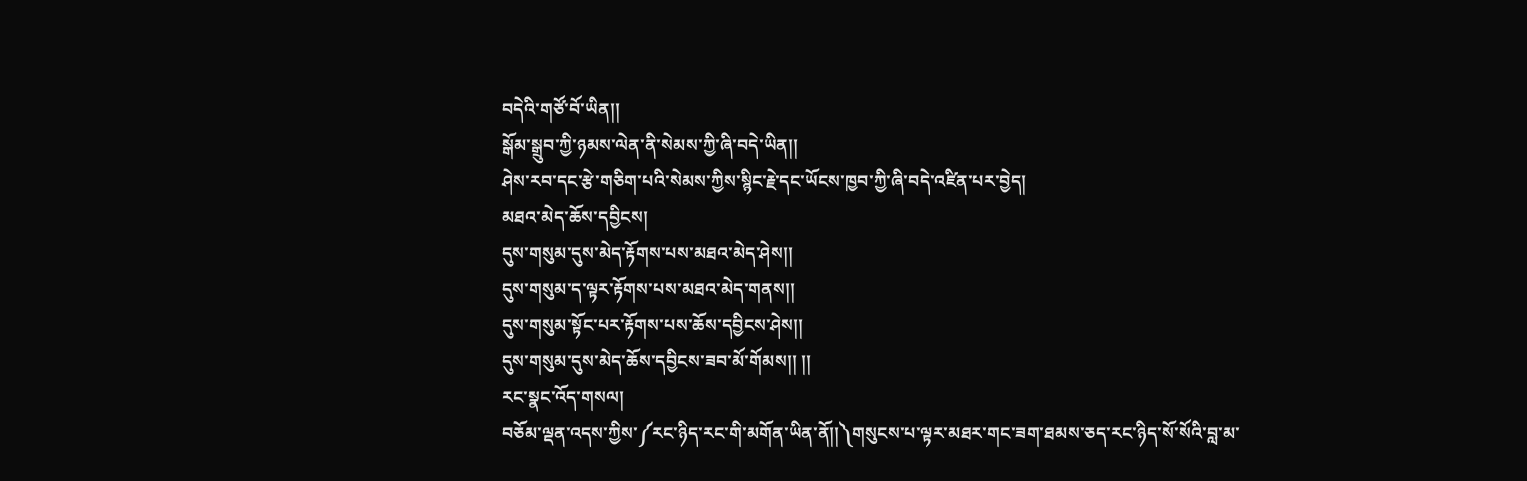བདེའི་གཙོ་བོ་ཡིན།།
སྒོམ་སྒྲུབ་ཀྱི་ཉམས་ལེན་ནི་སེམས་ཀྱི་ཞི་བདེ་ཡིན།།
ཤེས་རབ་དང་རྩེ་གཅིག་པའི་སེམས་ཀྱིས་སྙིང་རྗེ་དང་ཡོངས་ཁྱབ་ཀྱི་ཞི་བདེ་འཛིན་པར་བྱེད།
མཐའ་མེད་ཆོས་དབྱིངས།
དུས་གསུམ་དུས་མེད་རྟོགས་པས་མཐའ་མེད་ཤེས།།
དུས་གསུམ་ད་ལྟར་རྟོགས་པས་མཐའ་མེད་གནས།།
དུས་གསུམ་སྟོང་པར་རྟོགས་པས་ཆོས་དབྱིངས་ཤེས།།
དུས་གསུམ་དུས་མེད་ཆོས་དབྱིངས་ཟབ་མོ་གོམས།། །།
རང་སྣང་འོད་གསལ།
བཅོམ་ལྡན་འདས་ཀྱིས་༼རང་ཉིད་རང་གི་མགོན་ཡིན་ནོ།།༽གསུངས་པ་ལྟར་མཐར་གང་ཟག་ཐམས་ཅད་རང་ཉིད་སོ་སོའི་བླ་མ་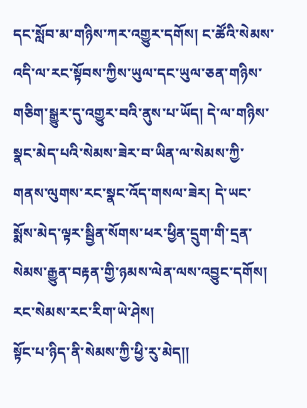དང་སློབ་མ་གཉིས་ཀར་འགྱུར་དགོས། ང་ཚོའི་སེམས་འདི་ལ་རང་སྟོབས་ཀྱིས་ཡུལ་དང་ཡུལ་ཅན་གཉིས་གཅིག་སྒྱུར་དུ་འགྱུར་བའི་ནུས་པ་ཡོད། དེ་ལ་གཉིས་སྣང་མེད་པའི་སེམས་ཟེར་བ་ཡིན་ལ་སེམས་ཀྱི་གནས་ལུགས་རང་སྣང་འོད་གསལ་ཟེར། དེ་ཡང་སྨོས་མེད་ལྟར་སྦྱིན་སོགས་ཕར་ཕྱིན་དྲུག་གི་དྲན་སེམས་རྒྱུན་བརྟན་གྱི་ཉམས་ལེན་ལས་འབྱུང་དགོས།
རང་སེམས་རང་རིག་ཡེ་ཤེས།
སྟོང་པ་ཉིད་ནི་སེམས་ཀྱི་ཕྱི་རུ་མེད།།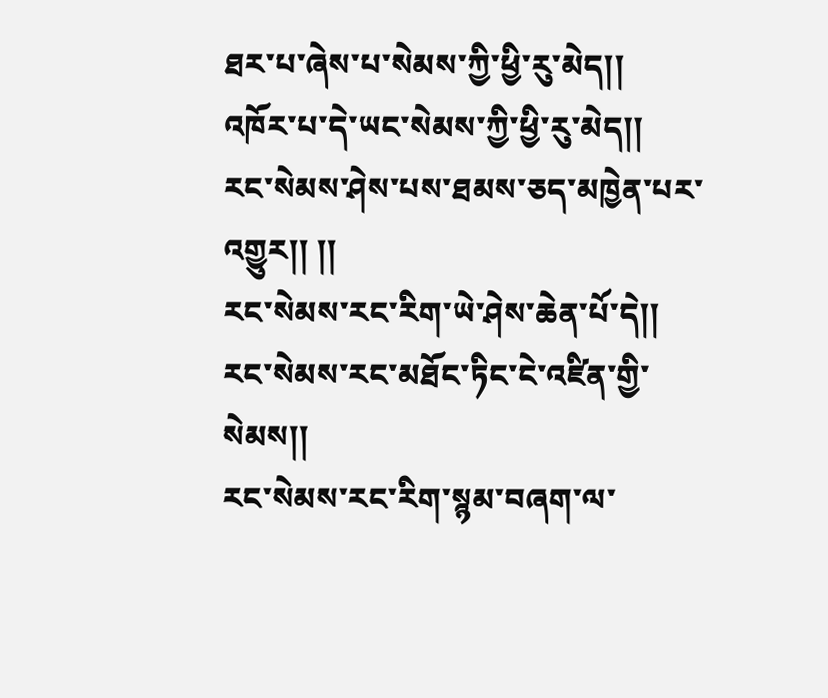ཐར་པ་ཞེས་པ་སེམས་ཀྱི་ཕྱི་རུ་མེད།།
འཁོར་པ་དེ་ཡང་སེམས་ཀྱི་ཕྱི་རུ་མེད།།
རང་སེམས་ཤེས་པས་ཐམས་ཅད་མཁྱེན་པར་འགྱུར།། །།
རང་སེམས་རང་རིག་ཡེ་ཤེས་ཆེན་པོ་དེ།།
རང་སེམས་རང་མཐོང་ཏིང་ངེ་འཛིན་གྱི་སེམས།།
རང་སེམས་རང་རིག་སྙམ་བཞག་ལ་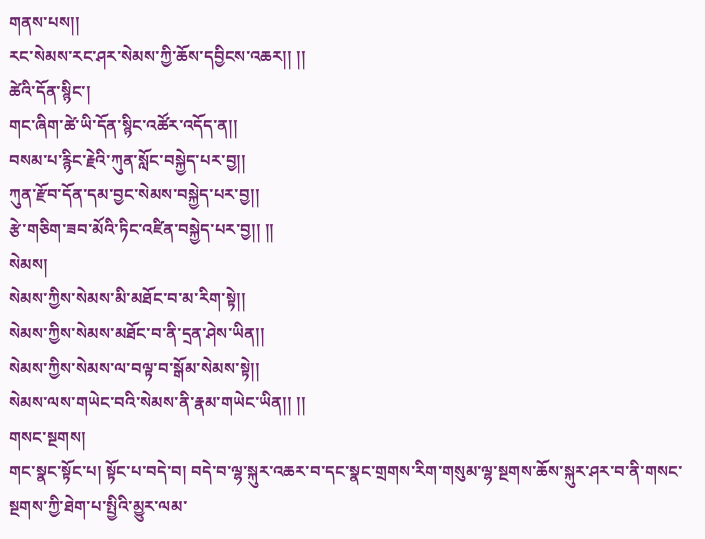གནས་པས།།
རང་སེམས་རང་ཤར་སེམས་ཀྱི་ཆོས་དབྱིངས་འཆར།། །།
ཚེའི་དོན་སྙིང་།
གང་ཞིག་ཚེ་ཡི་དོན་སྙིང་འཚོར་འདོད་ན།།
བསམ་པ་རྙིང་རྗེའི་ཀུན་སློང་བསྐྱེད་པར་བྱ།།
ཀུན་རྫོབ་དོན་དམ་བྱང་སེམས་བསྐྱེད་པར་བྱ།།
རྩེ་གཅིག་ཟབ་མོའི་ཏིང་འཛིན་བསྐྱེད་པར་བྱ།། །།
སེམས།
སེམས་ཀྱིས་སེམས་མི་མཐོང་བ་མ་རིག་སྟེ།།
སེམས་ཀྱིས་སེམས་མཐོང་བ་ནི་དྲན་ཤེས་ཡིན།།
སེམས་ཀྱིས་སེམས་ལ་བལྟ་བ་སྒོམ་སེམས་སྟེ།།
སེམས་ལས་གཡེང་བའི་སེམས་ནི་རྣམ་གཡེང་ཡིན།། །།
གསང་སྔགས།
གང་སྣང་སྟོང་པ། སྟོང་པ་བདེ་བ། བདེ་བ་ལྷ་སྐུར་འཆར་བ་དང་སྣང་གྲགས་རིག་གསུམ་ལྷ་སྔགས་ཆོས་སྐུར་ཤར་བ་ནི་གསང་སྔགས་ཀྱི་ཐེག་པ་སྤྱིའི་མྱུར་ལམ་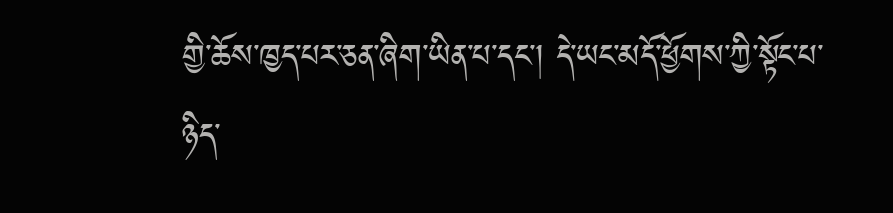གྱི་ཆོས་ཁྱད་པར་ཅན་ཞིག་ཡིན་པ་དང་། དེ་ཡང་མདོ་ཕྱོགས་ཀྱི་སྟོང་པ་ཉིད་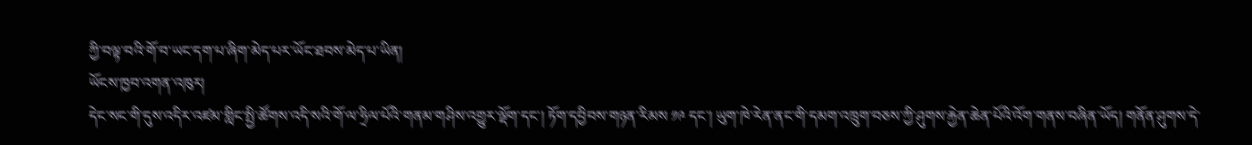ཀྱི་བལྟ་བའི་གོ་བ་ཡང་དག་པ་ཞིག་མེད་པར་ཡོང་ཐབས་མེད་པ་ཡིན།
ཡོངས་ཁྱབ་འགན་འཁུར།
དེང་སང་གི་དུས་འདིར་འཛམ་གླིང་སྤྱི་ཚོགས་འདི་སའི་གོ་ལ་ཧྲིལ་པོའི་གནམ་གཤིས་འགྱུར་ལྡོག་དང་། ཏོག་དབྱིབས་གཉན་རིམས ༡༩ དང་། ཡུག་ཁེ་རེན་ནང་གི་དམག་འཁྲུག་བཅས་ཀྱི་ཤུགས་རྐྱེན་ཆེན་པོའི་འོག་གནས་བཞིན་ཡོད། གནོན་ཤུགས་དེ་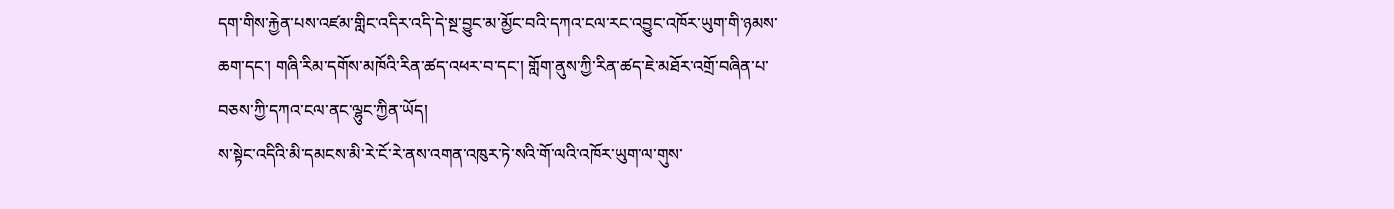དག་གིས་རྐྱེན་པས་འཛམ་གླིང་འདིར་འདི་དེ་སྔ་བྱུང་མ་མྱོང་བའི་དཀའ་ངལ་རང་འབྱུང་འཁོར་ཡུག་གི་ཉམས་ཆག་དང་། གཞི་རིམ་དགོས་མཁོའི་རིན་ཚད་འཕར་བ་དང་། གློག་ནུས་ཀྱི་རིན་ཚད་ཇེ་མཐོར་འགྲོ་བཞིན་པ་བཅས་ཀྱི་དཀའ་ངལ་ནང་ལྷུང་ཀྱིན་ཡོད།
ས་སྟེང་འདིའི་མི་དམངས་མི་རེ་ངོ་རེ་ནས་འགན་འཁུར་ཏེ་སའི་གོ་ལའི་འཁོར་ཡུག་ལ་གུས་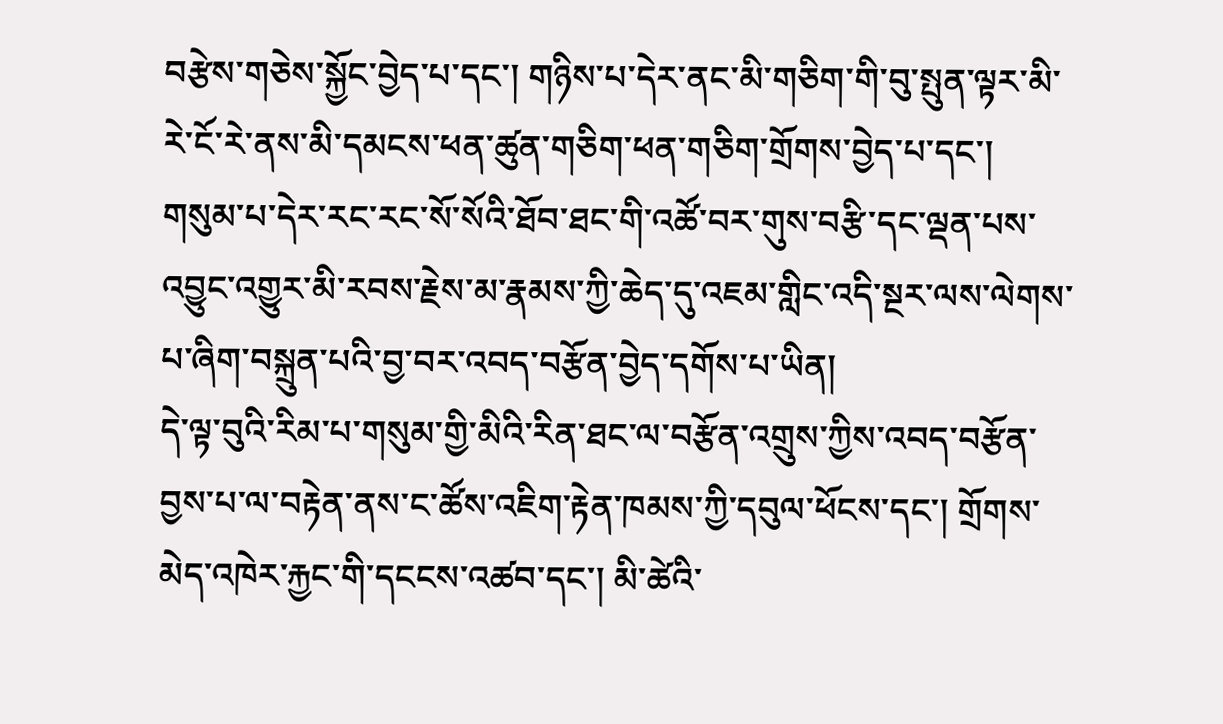བརྩེས་གཅེས་སྐྱོང་བྱེད་པ་དང་། གཉིས་པ་དེར་ནང་མི་གཅིག་གི་བུ་སྤུན་ལྟར་མི་རེ་ངོ་རེ་ནས་མི་དམངས་ཕན་ཚུན་གཅིག་ཕན་གཅིག་གྲོགས་བྱེད་པ་དང་། གསུམ་པ་དེར་རང་རང་སོ་སོའི་ཐོབ་ཐང་གི་འཚོ་བར་གུས་བརྩི་དང་ལྡན་པས་འབྱུང་འགྱུར་མི་རབས་རྗེས་མ་རྣམས་ཀྱི་ཆེད་དུ་འཇམ་གླིང་འདི་སྔར་ལས་ལེགས་པ་ཞིག་བསྐྲུན་པའི་བྱ་བར་འབད་བརྩོན་བྱེད་དགོས་པ་ཡིན།
དེ་ལྟ་བུའི་རིམ་པ་གསུམ་གྱི་མིའི་རིན་ཐང་ལ་བརྩོན་འགྲུས་ཀྱིས་འབད་བརྩོན་བྱས་པ་ལ་བརྟེན་ནས་ང་ཚོས་འཇིག་རྟེན་ཁམས་ཀྱི་དབུལ་ཕོངས་དང་། གྲོགས་མེད་འཁེར་རྐྱང་གི་དངངས་འཚབ་དང་། མི་ཚེའི་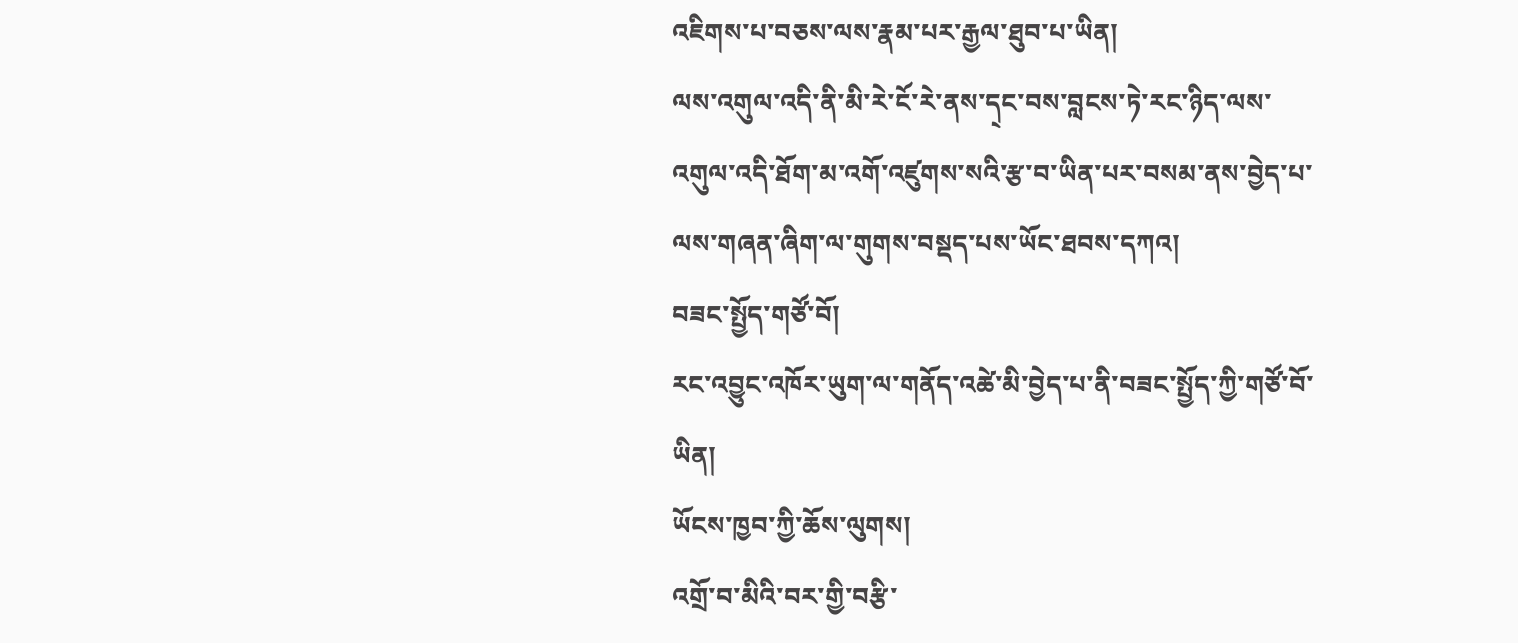འཇིགས་པ་བཅས་ལས་རྣམ་པར་རྒྱལ་ཐུབ་པ་ཡིན།
ལས་འགུལ་འདི་ནི་མི་རེ་ངོ་རེ་ནས་ད྄ང་བས་བླངས་ཏེ་རང་ཉིད་ལས་འགུལ་འདི་ཐོག་མ་འགོ་འཛུགས་སའི་རྩ་བ་ཡིན་པར་བསམ་ནས་བྱེད་པ་ལས་གཞན་ཞིག་ལ་གུགས་བསྡད་པས་ཡོང་ཐབས་དཀའ།
བཟང་སྤྱོད་གཙོ་བོ།
རང་འབྱུང་འཁོར་ཡུག་ལ་གནོད་འཚེ་མི་བྱེད་པ་ནི་བཟང་སྤྱོད་ཀྱི་གཙོ་བོ་ཡིན།
ཡོངས་ཁྱབ་ཀྱི་ཆོས་ལུགས།
འགྲོ་བ་མིའི་བར་གྱི་བརྩི་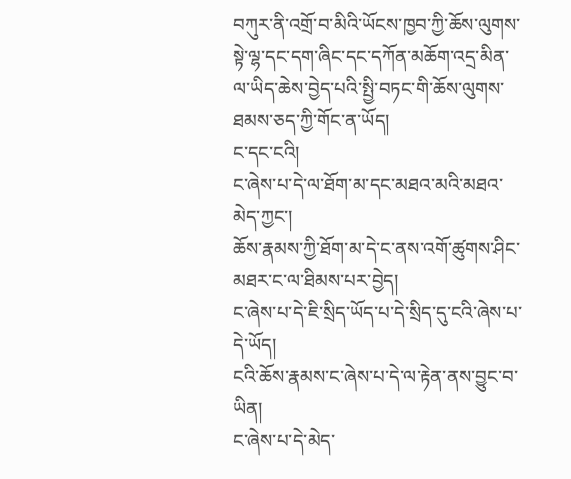བཀུར་ནི་འགྲོ་བ་མིའི་ཡོངས་ཁྱབ་ཀྱི་ཆོས་ལུགས་སྟེ་ལྷ་དང་དག་ཞིང་དང་དཀོན་མཆོག་འདྲ་མིན་ལ་ཡིད་ཆེས་བྱེད་པའི་སྤྱི་བཏང་གི་ཆོས་ལུགས་ཐམས་ཅད་ཀྱི་གོང་ན་ཡོད།
ང་དང་ངའི།
ང་ཞེས་པ་དེ་ལ་ཐོག་མ་དང་མཐའ་མའི་མཐའ་མེད་ཀྱང་།
ཆོས་རྣམས་ཀྱི་ཐོག་མ་དེ་ང་ནས་འགོ་ཚུགས་ཤིང་མཐར་ང་ལ་ཐིམས་པར་བྱེད།
ང་ཞེས་པ་དེ་ཇི་སྲིད་ཡོད་པ་དེ་སྲིད་དུ་ངའི་ཞེས་པ་དེ་ཡོད།
ངའི་ཆོས་རྣམས་ང་ཞེས་པ་དེ་ལ་རྟེན་ནས་བྱུང་བ་ཡིན།
ང་ཞེས་པ་དེ་མེད་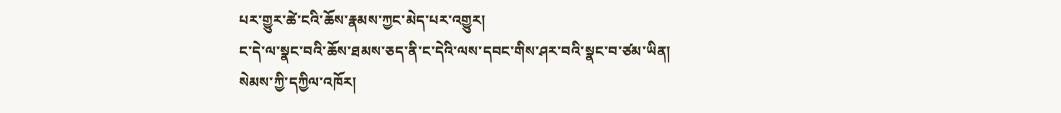པར་གྱུར་ཚེ་ངའི་ཆོས་རྣམས་ཀྱང་མེད་པར་འགྱུར།
ང་དེ་ལ་སྣང་བའི་ཆོས་ཐམས་ཅད་ནི་ང་དེའི་ལས་དབང་གིས་ཤར་བའི་སྣང་བ་ཙམ་ཡིན།
སེམས་ཀྱི་དཀྱིལ་འཁོར།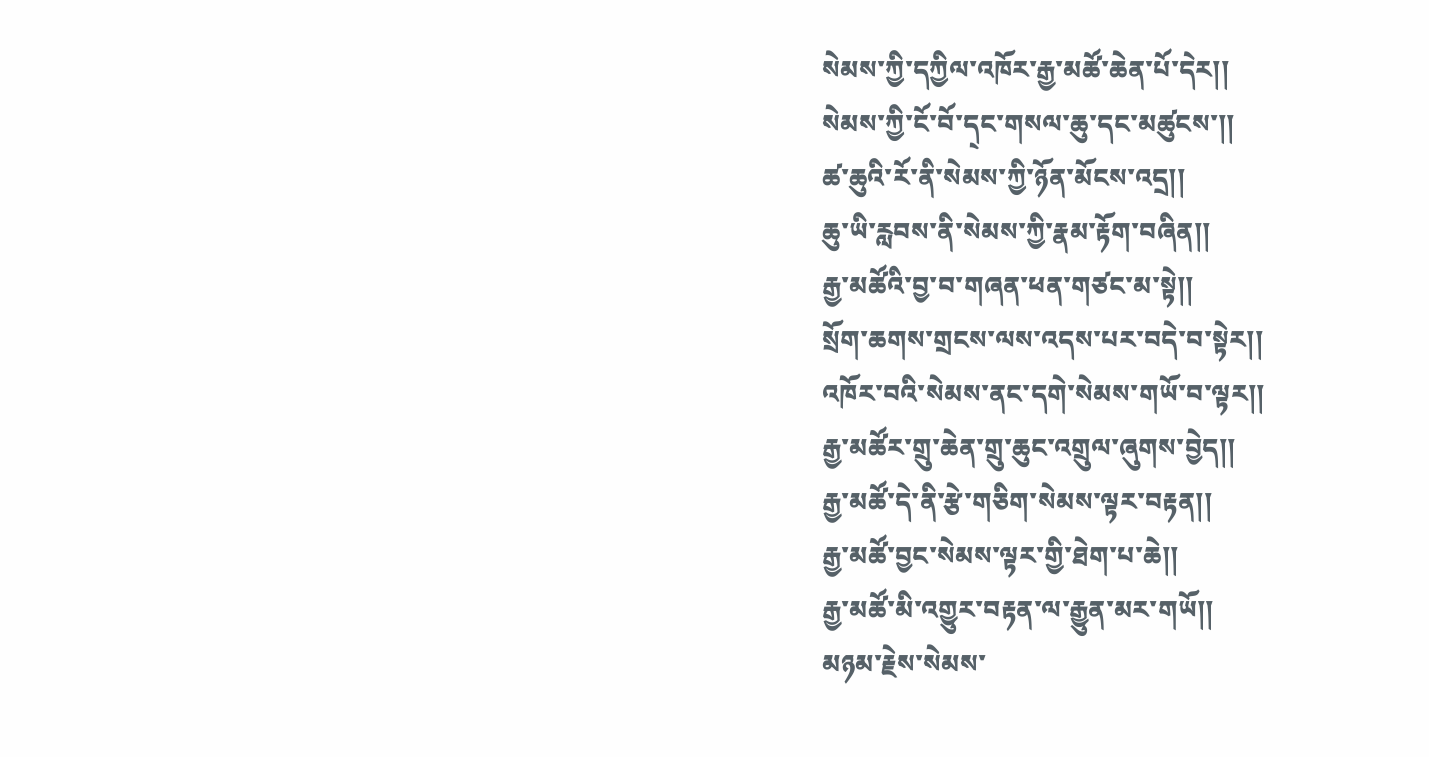སེམས་ཀྱི་དཀྱིལ་འཁོར་རྒྱ་མཚོ་ཆེན་པོ་དེར།།
སེམས་ཀྱི་ངོ་བོ་ད྄ང་གསལ་ཆུ་དང་མཚུངས་།།
ཚ་ཆུའི་རོ་ནི་སེམས་ཀྱི་ཉོན་མོངས་འདྲ།།
ཆུ་ཡི་རླབས་ནི་སེམས་ཀྱི་རྣམ་རྟོག་བཞིན།།
རྒྱ་མཚོའི་བྱ་བ་གཞན་ཕན་གཙང་མ་སྟེ།།
སྲོག་ཆགས་གྲངས་ལས་འདས་པར་བདེ་བ་སྟེར།།
འཁོར་བའི་སེམས་ནང་དགེ་སེམས་གཡོ་བ་ལྟར།།
རྒྱ་མཚོར་གྲུ་ཆེན་གྲུ་ཆུང་འགྲུལ་ཞུགས་བྱེད།།
རྒྱ་མཚོ་དེ་ནི་རྩེ་གཅིག་སེམས་ལྟར་བརྟན།།
རྒྱ་མཚོ་བྱང་སེམས་ལྟར་གྱི་ཐེག་པ་ཆེ།།
རྒྱ་མཚོ་མི་འགྱུར་བརྟན་ལ་རྒྱུན་མར་གཡོ།།
མཉམ་རྗེས་སེམས་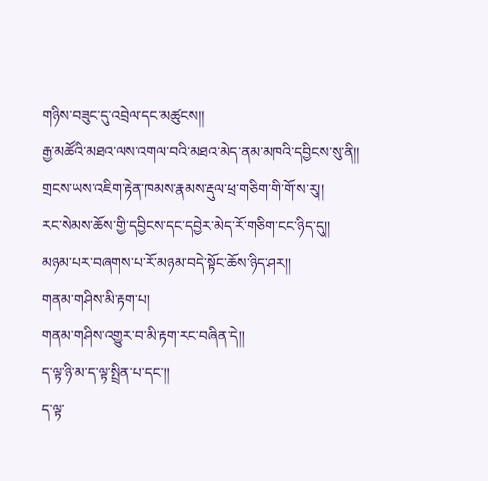གཉིས་བཟུང་དུ་འབྲེལ་དང་མཚུངས།།
རྒྱ་མཚོའི་མཐའ་ལས་འགལ་བའི་མཐའ་མེད་ནམ་མཁའི་དབྱིངས་སུ་ནི།།
གྲངས་ཡས་འཇིག་རྟེན་ཁམས་རྣམས་རྡུལ་ཕྲ་གཅིག་གི་གོ་ས་རུ།།
རང་སེམས་ཆོས་གྱི་དབྱིངས་དང་དབྱེར་མེད་རོ་གཅིག་ངང་ཉིད་དུ།།
མཉམ་པར་བཞགས་པ་རོ་མཉམ་བདེ་སྟོང་ཆོས་ཉིད་ཤར།།
གནམ་གཤིས་མི་རྟག་པ།
གནམ་གཤིས་འགྱུར་བ་མི་རྟག་རང་བཞིན་དེ།།
ད་ལྟ་ཉི་མ་ད་ལྟ་སྤྲིན་པ་དང་།།
ད་ལྟ་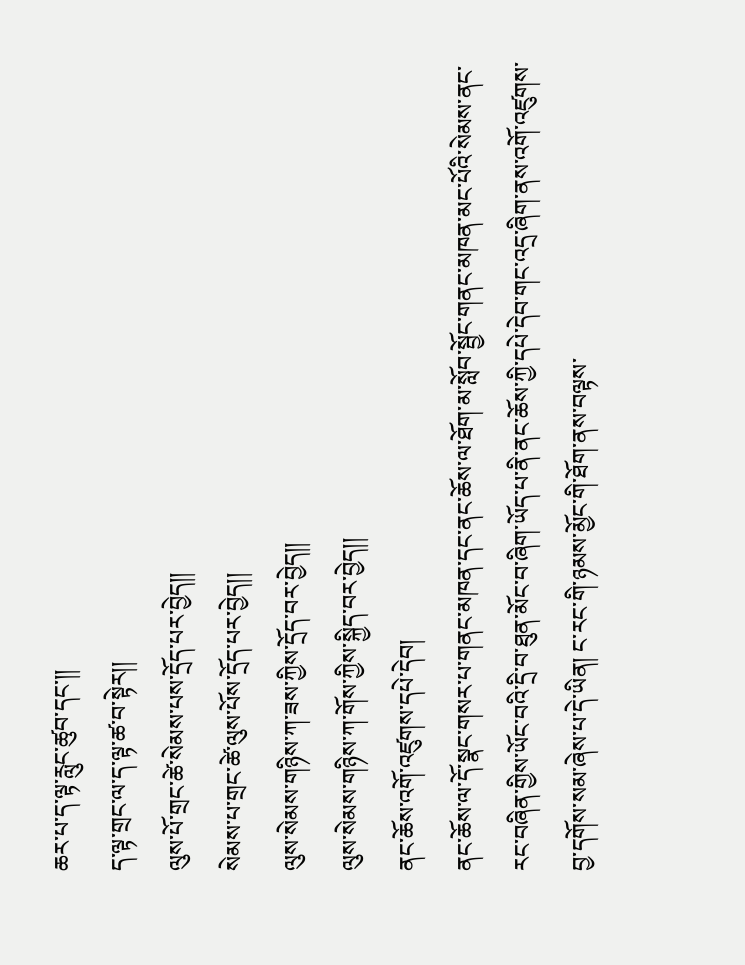ཆར་པ་ད་ལྟ་རླུང་ཚུབ་དང་།།
ད་ལྟ་གྲང་ལ་ད་ལྟ་ཚ་བ་སྟེར།།
ལུས་པོ་གྲང་ཚེ་སེམས་པས་དྲོད་པར་བྱེད།།
སེམས་པ་གྲང་ཚེ་ལུས་པོས་དྲོད་པར་བྱེད།།
ལུས་སེམས་གཉིས་ཀ་ཟས་ཀྱིས་དྲོད་བར་བྱེད།།
ལུས་སེམས་གཉིས་ཀ་གོས་ཀྱིས་སྐྱིད་བར་བྱེད།།
ནང་ཆོས་འགོ་འཛུགས་དཔེ་དེབ།
ནང་ཆོས་ལ་དོ་སྣང་གསར་པ་གནང་མཁན་དང་ནང་ཆོས་ལ་ཐོག་མ་སློབ་སྦྱོང་གནང་མཁན་མང་པོའི་སེམས་ནང་རང་བཞིན་གྱིས་ཡོང་བའི་དྲི་བ་ཐུན་མོང་བ་ཞིག་ཡོད་པ་ནི་ནང་ཆོས་ཀྱི་དཔེ་དེབ་གང་འདྲ་ཞིག་ནས་འགོ་འཛུགས་བྱ་དགོས་སམ་ཞེས་པ་དེ་ཡིན། ང་རང་གི་ཉམས་མྱོང་གི་ཐོག་ནས་བལྟས་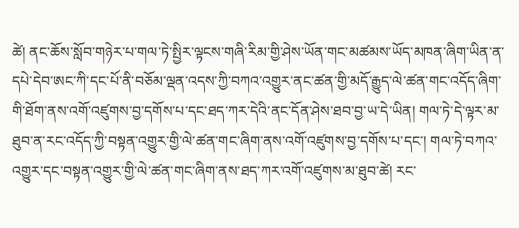ཚེ། ནང་ཆོས་སློབ་གཉེར་པ་གལ་ཏེ་སྤྱིར་ལྟངས་གཞི་རིམ་གྱི་ཤེས་ཡོན་གང་མཚམས་ཡོད་མཁན་ཞིག་ཡིན་ན་དཔེ་དེབ་ཨང་ཀི་དང་པོ་ནི་བཅོམ་ལྡན་འདས་ཀྱི་བཀའ་འགྱུར་ནང་ཚན་གྱི་མདོ་རྒྱུད་ལེ་ཚན་གང་འདོད་ཞིག་གི་ཐོག་ནས་འགོ་འཛུགས་བྱ་དགོས་པ་དང་ཐད་ཀར་དེའི་ནང་དོན་ཤེས་ཐབ་བྱ་ཡ་དེ་ཡིན། གལ་ཏེ་དེ་ལྟར་མ་ཐུབ་ན་རང་འདོད་ཀྱི་བསྟན་འགྱུར་གྱི་ལེ་ཚན་གང་ཞིག་ནས་འགོ་འཛུགས་བྱ་དགོས་པ་དང་། གལ་ཏེ་བཀའ་འགྱུར་དང་བསྟན་འགྱུར་གྱི་ལེ་ཚན་གང་ཞིག་ནས་ཐད་ཀར་འགོ་འཛུགས་མ་ཐུབ་ཚེ། རང་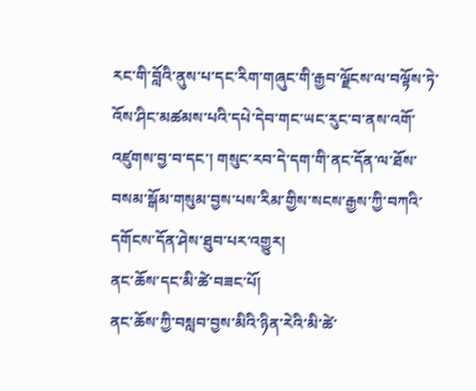རང་གི་བློའི་ནུས་པ་དང་རིག་གཞུང་གི་རྒྱབ་ལྗོངས་ལ་བལྟོས་ཏེ་འོས་ཤིང་མཚམས་པའི་དཔེ་དེབ་གང་ཡང་རུང་བ་ནས་འགོ་འཛུགས་བྱ་བ་དང་། གསུང་རབ་དེ་དག་གི་ནང་དོན་ལ་ཐོས་བསམ་སྒོམ་གསུམ་བྱས་པས་རིམ་གྱིས་སངས་རྒྱས་ཀྱི་བཀའི་དགོངས་དོན་ཤེས་ཐུབ་པར་འགྱུར།
ནང་ཆོས་དང་མི་ཚེ་བཟང་པོ།
ནང་ཆོས་ཀྱི་བསླབ་བྱས་མིའི་ཉིན་རེའི་མི་ཚེ་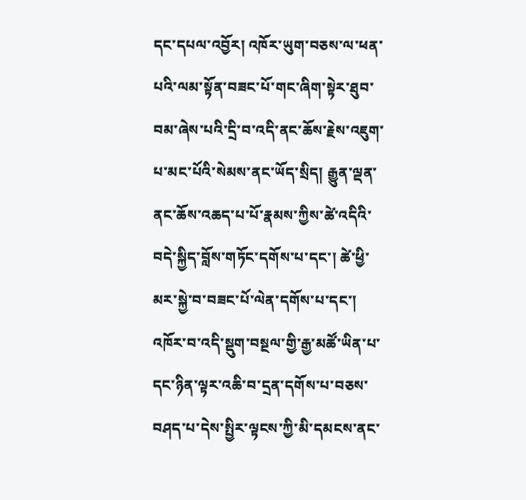དང་དཔལ་འབྱོར། འཁོར་ཡུག་བཅས་ལ་ཕན་པའི་ལམ་སྟོན་བཟང་པོ་གང་ཞིག་སྟེར་ཐུབ་བམ་ཞེས་པའི་དྲི་བ་འདི་ནང་ཆོས་རྗེས་འཇུག་པ་མང་པོའི་སེམས་ནང་ཡོད་སྲིད། རྒྱུན་ལྡན་ནང་ཆོས་འཆད་པ་པོ་རྣམས་ཀྱིས་ཚེ་འདིའི་བདེ་སྐྱིད་བློས་གཏོང་དགོས་པ་དང་། ཚེ་ཕྱི་མར་སྐྱེ་བ་བཟང་པོ་ལེན་དགོས་པ་དང་། འཁོར་བ་འདི་སྡུག་བསྔལ་གྱི་རྒྱ་མཚོ་ཡིན་པ་དང་ཉིན་ལྟར་འཆི་བ་དྲན་དགོས་པ་བཅས་བཤད་པ་དེས་སྤྱིར་ལྟངས་ཀྱི་མི་དམངས་ནང་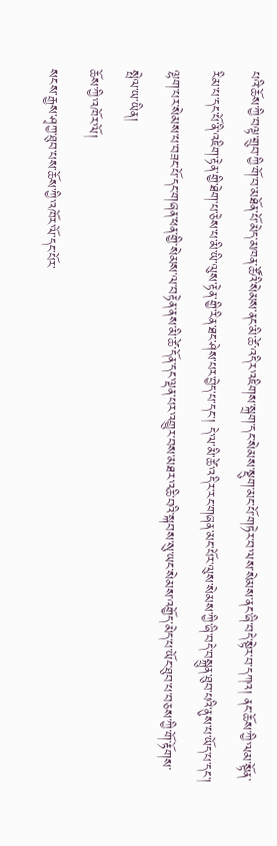པའི་ཆོས་ཀྱི་བལྟ་གྲུབ་ཀྱི་གོ་བ་མཐོན་པོ་མེད་མཁན་ཚོའི་སེམས་ནང་མི་ཚེ་འདིར་འཇིགས་སྐྲག་དང་སེམས་སྡུག་མང་པོ་གཏེར་བ་ལས་སེམས་ནང་ཞི་བདེ་སྟེར་བ་དཀའ། ནང་ཆོས་ཀྱི་ལམ་སྟོན་རིམ་པ་དང་པོ་ནི་འཇིག་རྟེན་གྱི་ཐེག་པ་ཅེས་པ་མི་ཡི་ལུས་རྟེན་གྱི་རིན་ཐང་ཤེས་པར་བྱེད་པ་དང་། དེ་ལ་མི་ཚེ་འདིར་རང་གཞན་མང་པོར་ལུས་སེམས་ཀྱི་ཞི་བདེ་བསྐྲུན་ཐུབ་པའི་ནུས་པ་ཡོད་པ་དང་། ལྷག་པར་སེམས་པ་བཟང་པོ་དང་གཞན་ཕན་གྱི་སེམས་ལ་བརྟེན་ནས་མི་ཚེ་དོན་དང་ལྡན་པར་འགྱུར་བས་མཐར་འཆི་བའི་སྐབས་སུ་ཡང་སེམས་འགྱོད་མེད་པ་ཡོང་ཐུབ་པ་བཅས་ཀྱི་གོ་རྟོགས་སྤེལ་ཡ་ཡིན།
ཆོས་ཀྱི་འཁོར་ལོ།
སངས་རྒྱས་ཤྭཀྱ་ཐུབ་པས་ཆོས་ཀྱི་འཁོར་ལོ་དང་པོར་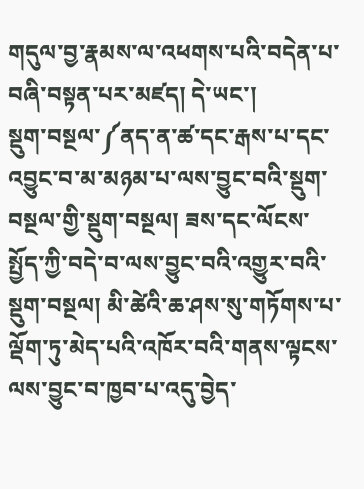གདུལ་བྱ་རྣམས་ལ་འཕགས་པའི་བདེན་པ་བཞི་བསྟན་པར་མཛད། དེ་ཡང་།
སྡུག་བསྔལ་༼ནད་ན་ཚ་དང་རྒས་པ་དང་འབྱུང་བ་མ་མཉམ་པ་ལས་བྱུང་བའི་སྡུག་བསྔལ་གྱི་སྡུག་བསྔལ། ཟས་དང་ལོངས་སྤྱོད་ཀྱི་བདེ་བ་ལས་བྱུང་བའི་འགྱུར་བའི་སྡུག་བསྔལ། མི་ཚེའི་ཆ་ཤས་སུ་གཏོགས་པ་ལྡོག་ཏུ་མེད་པའི་འཁོར་བའི་གནས་ལྟངས་ལས་བྱུང་བ་ཁྱབ་པ་འདུ་བྱེད་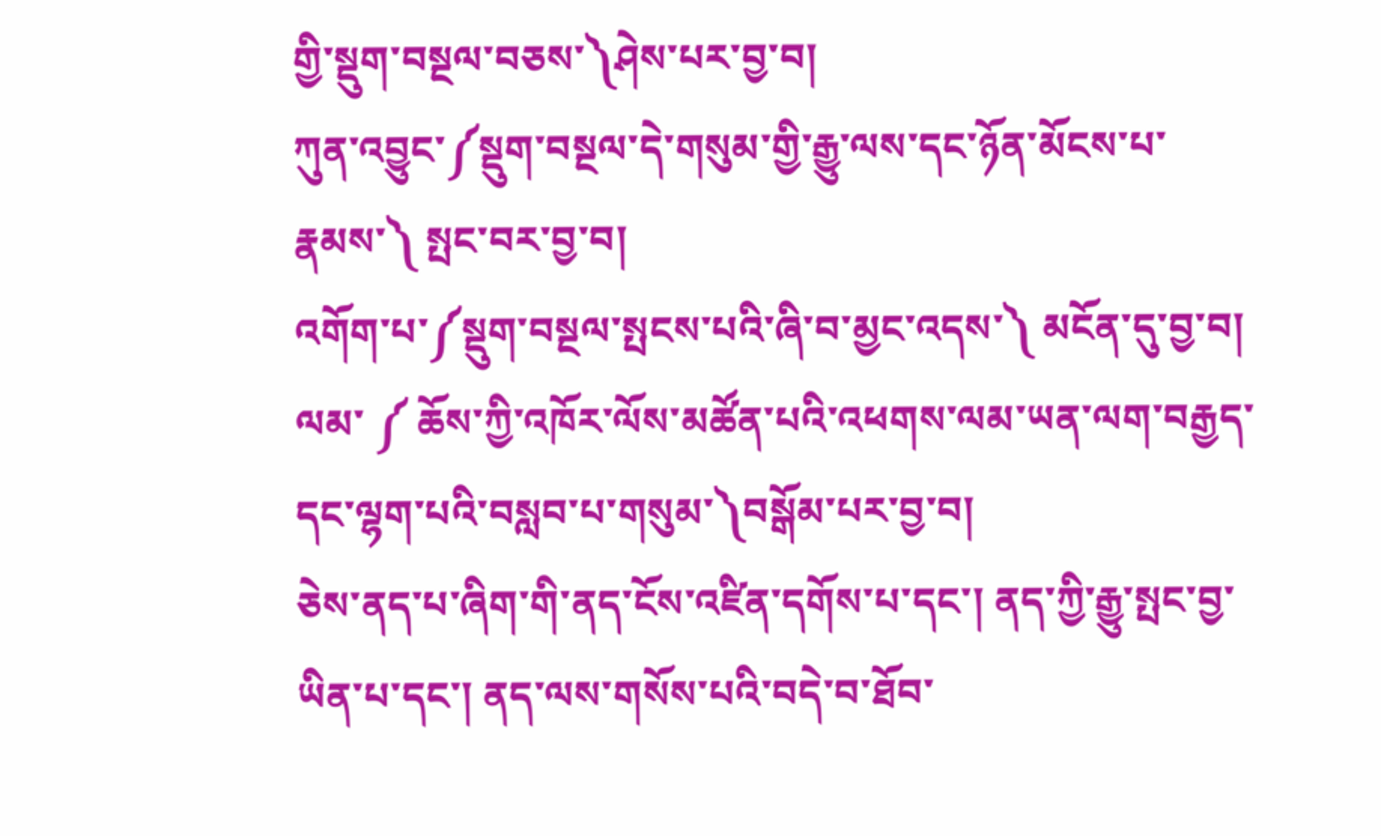གྱི་སྡུག་བསྔལ་བཅས་༽ཤེས་པར་བྱ་བ།
ཀུན་འབྱུང་༼སྡུག་བསྔལ་དེ་གསུམ་གྱི་རྒྱུ་ལས་དང་ཉོན་མོངས་པ་རྣམས་༽ སྤང་བར་བྱ་བ།
འགོག་པ་༼སྡུག་བསྔལ་སྤངས་པའི་ཞི་བ་མྱང་འདས་༽ མངོན་དུ་བྱ་བ།
ལམ་ ༼ ཆོས་ཀྱི་འཁོར་ལོས་མཚོན་པའི་འཕགས་ལམ་ཡན་ལག་བརྒྱད་དང་ལྷག་པའི་བསླབ་པ་གསུམ་༽བསྒོམ་པར་བྱ་བ།
ཅེས་ནད་པ་ཞིག་གི་ནད་ངོས་འཛིན་དགོས་པ་དང་། ནད་ཀྱི་རྒྱུ་སྤང་བྱ་ཡིན་པ་དང་། ནད་ལས་གསོས་པའི་བདེ་བ་ཐོབ་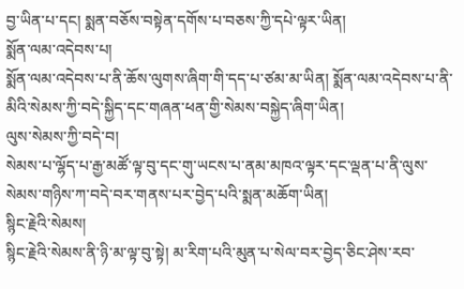བྱ་ཡིན་པ་དང། སྨན་བཅོས་བསྟེན་དགོས་པ་བཅས་ཀྱི་དཔེ་ལྟར་ཡིན།
སྨོན་ལམ་འདེབས་པ།
སྨོན་ལམ་འདེབས་པ་ནི་ཆོས་ལུགས་ཞིག་གི་དད་པ་ཙམ་མ་ཡིན། སྨོན་ལམ་འདེབས་པ་ནི་མིའི་སེམས་ཀྱི་བདེ་སྐྱིད་དང་གཞན་ཕན་གྱི་སེམས་བསྐྱེད་ཞིག་ཡིན།
ལུས་སེམས་ཀྱི་བདེ་བ།
སེམས་པ་ལྷོད་པ་རྒྱ་མཚོ་ལྟ་བུ་དང་གུ་ཡངས་པ་ནམ་མཁའ་ལྟར་དང་ལྡན་པ་ནི་ལུས་སེམས་གཉིས་ཀ་བདེ་བར་གནས་པར་བྱེད་པའི་སྨན་མཆོག་ཡིན།
སྙིང་རྗེའི་སེམས།
སྙིང་རྗེའི་སེམས་ནི་ཉི་མ་ལྟ་བུ་སྟེ། མ་རིག་པའི་མུན་པ་སེལ་བར་བྱེད་ཅིང་ཤེས་རབ་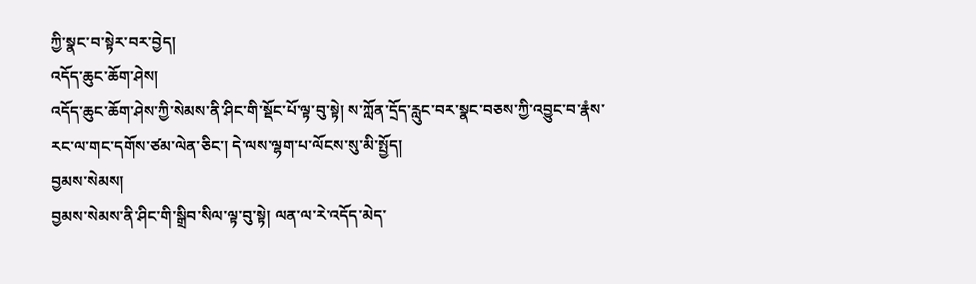ཀྱི་སྣང་བ་སྟེར་བར་བྱེད།
འདོད་ཆུང་ཆོག་ཤེས།
འདོད་ཆུང་ཆོག་ཤེས་ཀྱི་སེམས་ནི་ཤིང་གི་སྡོང་པོ་ལྟ་བུ་སྟེ། ས་ཀློན་དྲོད་རླུང་བར་སྣང་བཅས་ཀྱི་འབྱུང་བ་རྣཾས་རང་ལ་གང་དགོས་ཙམ་ལེན་ཅིང་། དེ་ལས་ལྷག་པ་ལོངས་སུ་མི་སྤྱོད།
བྱམས་སེམས།
བྱམས་སེམས་ནི་ཤིང་གི་སྒྲིབ་སིལ་ལྟ་བུ་སྟེ། ལན་ལ་རེ་འདོད་མེད་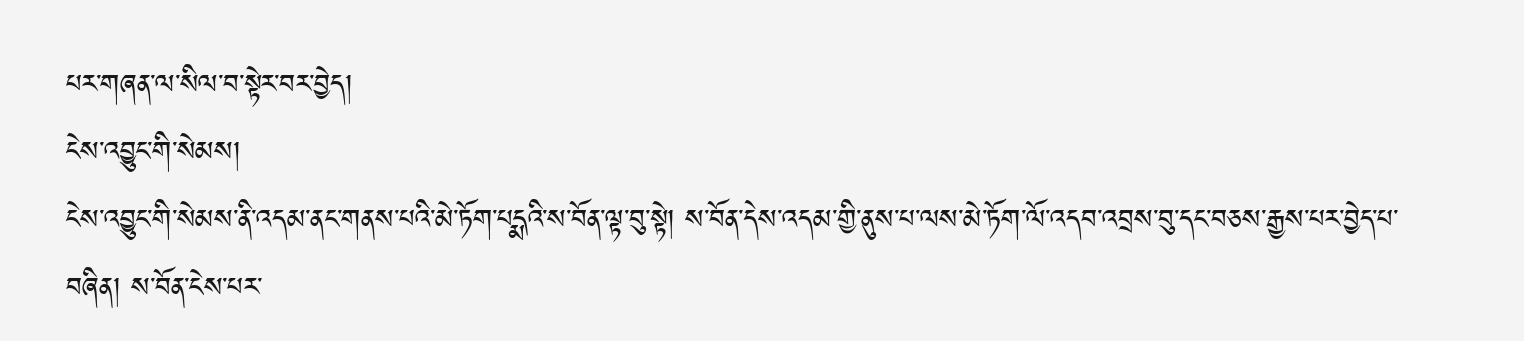པར་གཞན་ལ་སིལ་བ་སྟེར་བར་བྱེད།
ངེས་འབྱུང་གི་སེམས།
ངེས་འབྱུང་གི་སེམས་ནི་འདམ་ནང་གནས་པའི་མེ་ཏོག་པདྨའི་ས་བོན་ལྟ་བུ་སྟེ། ས་བོན་དེས་འདམ་གྱི་ནུས་པ་ལས་མེ་ཏོག་ལོ་འདབ་འབྲས་བུ་དང་བཅས་རྒྱས་པར་བྱེད་པ་བཞིན། ས་བོན་ངེས་པར་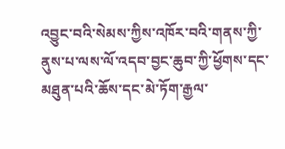འབྱུང་བའི་སེམས་ཀྱིས་འཁོར་བའི་གནས་ཀྱི་ནུས་པ་ལས་ལོ་འདབ་བྱང་ཆུབ་ཀྱི་ཕྱོགས་དང་མཐུན་པའི་ཆོས་དང་མེ་ཏོག་རྒྱལ་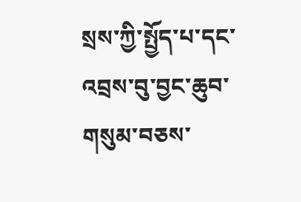སྲས་ཀྱི་སྤྱོད་པ་དང་འབྲས་བུ་བྱང་ཆུབ་གསུམ་བཅས་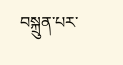བསྐྲུན་པར་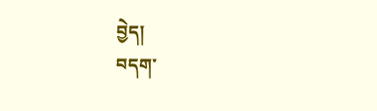བྱེད།
བདག་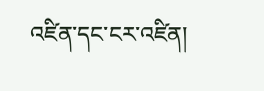འཛིན་དང་ངར་འཛིན།